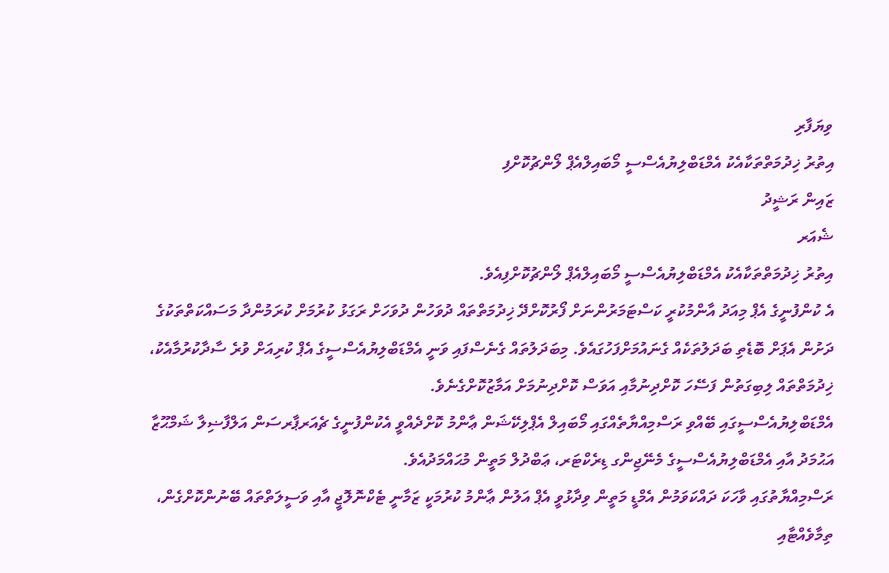ވިޔަފާރި
އިތުރު ޚިދުމަތްތަކާއެކު އެމްޑަބްލިޔުއެސްސީ މޯބައިލްއެޕް ލޯންޗުކޮށްފި
ޒައިން ރަޝީދު
ޝެއަރ
އިތުރު ޚިދުމަތްތަކާއެކު އެމްޑަބްލިޔުއެސްސީ މޯބައިލްއެޕް ލޯންޗުކޮށްފިއެވެ.
އެ ކުންފުނީގެ އެޕް މިއަދު އާންމުކުރީ ކަސްޓަމަރުންނަށް ފޯރުކޮށްދޭ ޚިދުމަތްތައް ދުވަހުން ދުވަހަށް ރަގަޅު ކުރުމަށް ކުރަމުންދާ މަސައްކަތްތަކުގެ ދަށުން އެޕަށް ބޮޑެތި ބަދަލުތަކެއް ގެނައުމަށްފަހުގައެވެ. މިބަދަލުތައް ގެނެސްފައި ވަނީ އެމްޑަބްލިޔުއެސްސީގެ އެޕް ކުރިއަށް ވުރެ ސާދާކުރުމާއެކު، ޚިދުމަތްތައް ލިބިގަތުން ފަސޭހަ ކޮށްދިނުމާއި އަވަސް ކޮށްދިނުމަށް އަމާޒުކޮށްގެނެވެ.
އެމްޑަބްލިޔުއެސްސީގައި ބޭއްވި ރަސްމިއްޔާތެއްގައި މޯބައިލް އެޕްލިކޭޝަން ޢާންމު ކޮށްދެއްވީ އެކުންފުނީގެ ޗެއަރޕާރސަން އަލްފާޟިލާ ޝަމްޙޫޒާ އަޙުމަދު އާއި އެމްޑަބްލިޔުއެސްސީގެ މެނޭޖިންގ ޑިރެކްޓަރ، ޢަބްދުލް މަތީން މުޙައްމަދުއެވެ.
ރަސްމިއްޔާތުގައި ވާހަކަ ދައްކަވަމުން އެމްޑީ މަތީން ވިދާޅުވީ އެޕް އަލުން ޢާންމު ކުރުމަކީ ޒަމާނީ ޓެކްނޮލޮޖީ އާއި ވަސީލަތްތައް ބޭނުންކޮށްގެން، ތިމާވެއްޓާއި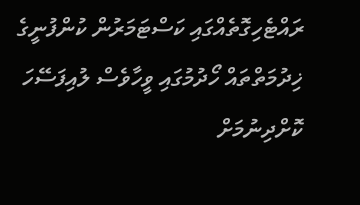ރައްޓެހިގޮތެއްގައި ކަސްޓަމަރުން ކުންފުނީގެ ޚިދުމަތްތައް ހޯދުމުގައި ވީހާވެސް ލުއިފަސޭހަ ކޮށްދިނުމަށް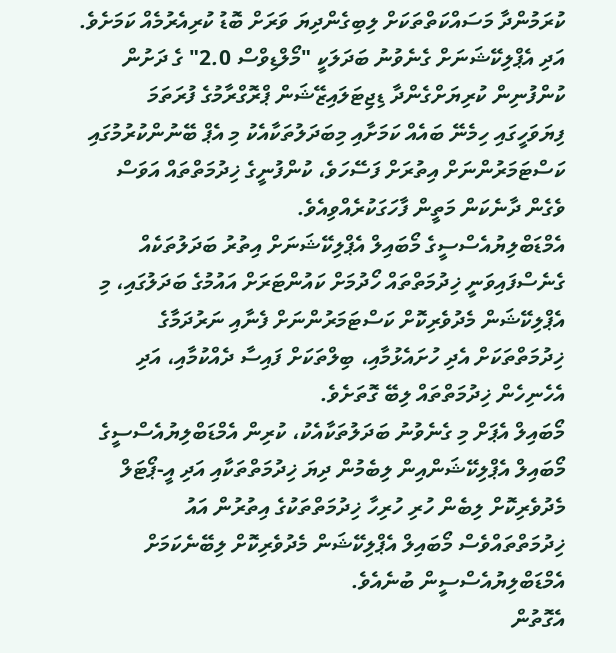ކުރަމުންދާ މަސައްކަތްތަކަށް ލިބިގެންދިޔަ ވަރަށް ބޮޑު ކުރިއެރުމެއް ކަމަށެވެ. އަދި އެޕްލިކޭޝަނަށް ގެނެވުނު ބަދަލަކީ "މޯލްޑިވްސް 2.0" ގެ ދަށުން ކުންފުނިން ކުރިޔަށްގެންދާ ޑިޖިޓަލައިޒޭޝަން ޕްރޮގްރާމުގެ ފުރަތަމަ ފިޔަވަހީގައި ހިމެނޭ ބައެއް ކަމަށާއި މިބަދަލުތަކާއެކު މި އެޕް ބޭނުންކުރުމުގައި ކަސްޓަމަރުންނަށް އިތުރަށް ފަސޭހަވެ، ކުންފުނީގެ ޚިދުމަތްތައް އަވަސް ވެގެން ދާނެކަން މަތީން ފާހަގަކުރެއްވިއެވެ.
އެމްޑަބްލިޔުއެސްސީގެ މޯބައިލް އެޕްލިކޭޝަނަށް އިތުރު ބަދަލުތަކެއް ގެނެސްފައިވަނީ ޚިދުމަތްތައް ހޯދުމަށް ކައުންޓަރަށް އައުމުގެ ބަދަލުގައި، މި އެޕްލިކޭޝަން މެދުވެރިކޮށް ކަސްޓަމަރުންނަށް ފެނާއި ނަރުދަމާގެ ޚިދުމަތްތަކަށް އެދި ހުށައެޅުމާއި، ބިލްތަކަށް ފައިސާ ދެއްކުމާއި، އަދި އެހެނިހެން ޚިދުމަތްތައް ލިބޭ ގޮތަށެވެ.
މޯބައިލް އެޕަށް މި ގެނެވުނު ބަދަލުތަކާއެކު، ކުރިން އެމްޑަބްލިޔުއެސްސީގެ މޯބައިލް އެޕްލިކޭޝަންއިން ލިބެމުން ދިޔަ ޚިދުމަތްތަކާއި އަދި އީ-ޕޯޓަލް މެދުވެރިކޮށް ލިބެން ހުރި ހުރިހާ ޚިދުމަތްތަކުގެ އިތުރުން އައު ޚިދުމަތްތައްވެސް މޯބައިލް އެޕްލިކޭޝަން މެދުވެރިކޮށް ލިބޭނެކަމަށް އެމްޑަބްލިޔުއެސްސީން ބުނެއެވެ.
އެގޮތުން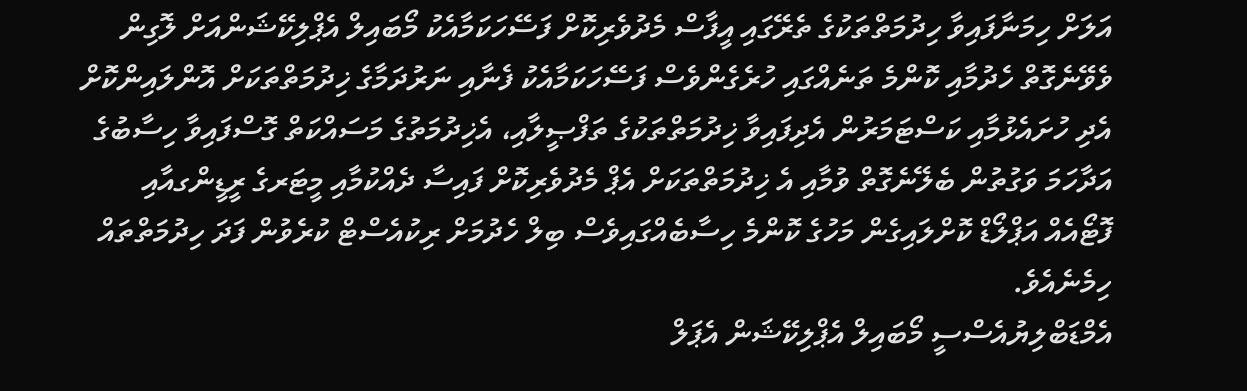އަލަށް ހިމަނާފައިވާ ހިދުމަތްތަކުގެ ތެރޭގައި އީފާސް މެދުވެރިކޮށް ފަސޭހަކަމާއެކު މޯބައިލް އެޕްލިކޭޝަންއަށް ލޮގިން ވެވޭނެގޮތް ހެދުމާއި ކޮންމެ ތަނެއްގައި ހުރެގެންވެސް ފަސޭހަކަމާއެކު ފެނާއި ނަރުދަމާގެ ޚިދުމަތްތަކަށް އޮންލައިންކޮށް އެދި ހުށައެޅުމާއި ކަސްޓަމަރުން އެދިފައިވާ ޚިދުމަތްތަކުގެ ތަފްޞީލާއި، އެޚިދުމަތުގެ މަސައްކަތް ގޮސްފައިވާ ހިސާބުގެ އަދާހަމަ ވަގުތުން ބެލޭނެގޮތް ވުމާއި އެ ޚިދުމަތްތަކަށް އެޕް މެދުވެރިކޮށް ފައިސާ ދެއްކުމާއި މީޓަރގެ ރީޑީންގއާއި ފޮޓޯއެއް އަޕްލޯޑް ކޮށްލައިގެން މަހުގެ ކޮންމެ ހިސާބެއްގައިވެސް ބިލް ހެދުމަށް ރިކުއެސްޓް ކުރެވުން ފަދަ ހިދުމަތްތައް ހިމެނެއެވެ.
އެމްޑަބްލިޔުއެސްސީ މޯބައިލް އެޕްލިކޭޝަން އެޕަލް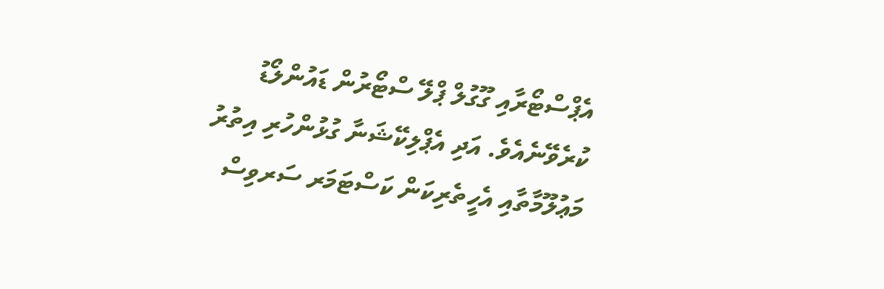އެޕްސްޓޯރާއި ގޫގުލް ޕްލޭ ސްޓޯރުން ޑައުންލޯޑު ކުރެވޭނެއެވެ. އަދި އެޕްލިކޭޝަނާ ގުޅުންހުރި އިތުރު މަޢުލޫމާތާއި އެހީތެރިކަން ކަސްޓަމަރ ސަރވިސް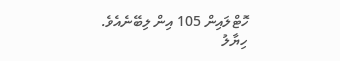ހޮޓްލައިން 105 އިން ލިބޭނެއެވެ.
ހިޔާލު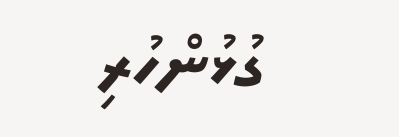ގުޅުންހުރި